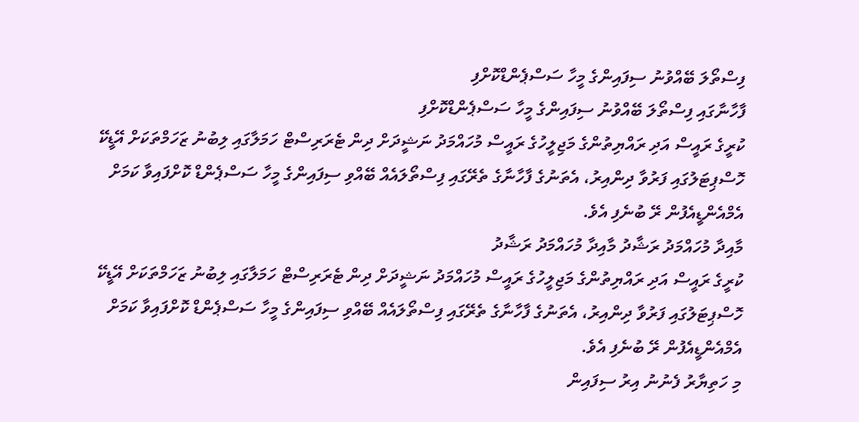ފިސްތޯލަ ބޭއްވުނު ސިފައިންގެ މީހާ ސަސްޕެންޑްކޮށްފި
ފާހާނާގައި ފިސްތޯލަ ބޭއްވުނު ސިފައިންގެ މީހާ ސަސްޕެންޑްކޮށްފި
ކުރީގެ ރައީސް އަދި ރައްޔިތުންގެ މަޖިލީހުގެ ރައީސް މުހައްމަދު ނަޝީދަށް ދިން ޓެރަރިސްޓް ހަމަލާގައި ލިބުނު ޒަހަމްތަކަށް އޭޑީކޭ ހޮސްޕިޓަލުގައި ފަރުވާ ދިންއިރު، އެތަނުގެ ފާހާނާގެ ތެރޭގައި ފިސްތޯލައެއް ބޭއްވި ސިފައިންގެ މީހާ ސަސްޕެންޑް ކޮށްފައިވާ ކަމަށް އެމްއެންޑީއެފުން ރޭ ބުނެފި އެވެ.
މާއިދާ މުހައްމަދު ރަޝާދު މާއިދާ މުހައްމަދު ރަޝާދު
ކުރީގެ ރައީސް އަދި ރައްޔިތުންގެ މަޖިލީހުގެ ރައީސް މުހައްމަދު ނަޝީދަށް ދިން ޓެރަރިސްޓް ހަމަލާގައި ލިބުނު ޒަހަމްތަކަށް އޭޑީކޭ ހޮސްޕިޓަލުގައި ފަރުވާ ދިންއިރު، އެތަނުގެ ފާހާނާގެ ތެރޭގައި ފިސްތޯލައެއް ބޭއްވި ސިފައިންގެ މީހާ ސަސްޕެންޑް ކޮށްފައިވާ ކަމަށް އެމްއެންޑީއެފުން ރޭ ބުނެފި އެވެ.
މި ހަތިޔާރު ފެނުނު އިރު ސިފައިން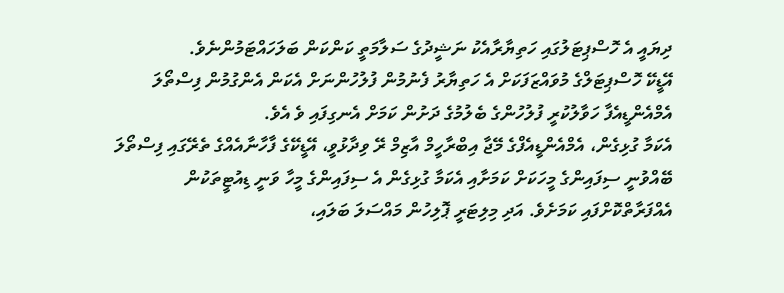ދިޔައީ އެ ހޮސްޕިޓަލުގައި ހަތިޔާރާއެކު ނަޝީދުގެ ސަލާމަތީ ކަންކަން ބަލަހައްޓަމުންނެވެ.
އޭޑީކޭ ހޮސްޕިޓަލްގެ މުވައްޒަފަކަށް އެ ހަތިޔާރު ފެނުމުން ފުލުހުންނަށް އެކަން އެންގުމުން ފިސްތޯލަ އެމްއެންޑީއެފާ ހަވާލުކުރީ ފުލުހުންގެ ބެލުމުގެ ދަށުން ކަމަށް އެނގިފައި ވެ އެވެ.
އެކަމާ ގުޅިގެން، އެމްއެންޑީއެފްގެ މޭޖާ އިބްރާހީމް އާޒިމް ރޭ ވިދާޅުވީ، އޭޑީކޭގެ ފާހާނާއެއްގެ ތެރޭގައި ފިސްތޯލަ ބޭއްވުނީ ސިފައިންގެ މީހަކަށް ކަމަށާއި އެކަމާ ގުޅިގެން އެ ސިފައިންގެ މީހާ ވަނީ ޑިއުޓީތަކުން އެއްފަރާތްކޮށްފައި ކަމަށެވެ. އަދި މިލިޓަރީ ޕޮލިހުން މައްސަލަ ބަލައި،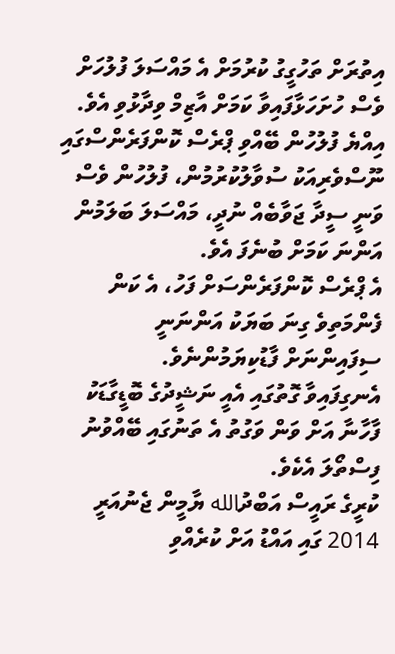އިތުރަށް ތަހުގީގު ކުރުމަށް އެ މައްސަލަ ފުލުހަށް ވެސް ހުށަހަޅާފައިވާ ކަމަށް އާޒިމް ވިދާޅުވި އެވެ.
އިއްޔެ ފުލުހުން ބޭއްވި ޕްރެސް ކޮންފަރެންސްގައި ނޫސްވެރިއަކު ސުވާލުކުރުމުން، ފުލުހުން ވެސް ވަނީ ސީދާ ޖަވާބެއް ނުދީ، މައްސަލަ ބަލަމުން އަންނަ ކަމަށް ބުނެފަ އެވެ.
އެ ޕްރެސް ކޮންފަރެންސަށް ފަހު، އެ ކަން ފެންމަތިވެ ގިނަ ބަޔަކު އަންނަނީ ސިފައިންނަށް ފާޑުކިޔަމުންނެވެ.
އެނގިފައިވާ ގޮތުގައި އެއީ ނަޝީދުގެ ބޮޑީގާޑަކު ފާހާނާ އަށް ވަން ވަގުތު އެ ތަނުގައި ބޭއްވުނު ފިސްތޯލަ އެކެވެ.
ކުރީގެ ރައީސް އަބްދުالله ޔާމީން ޖެނުއަރީ 2014 ގައި އައްޑު އަށް ކުރެއްވި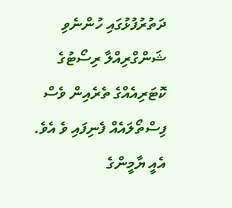ދަތުރުފުޅުގައި ހުންނެވި ޝަންގްރިއްލާ ރިސޯޓުގެ ކޮޓަރިއެއްގެ ތެރެއިން ވެސް ފިސްތޯލައެއް ފެނިފައި ވެ އެވެ. އެއީ ޔާމީންގެ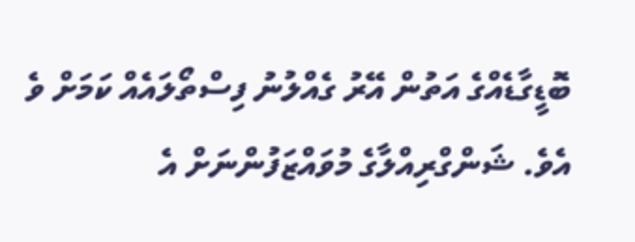ބޮޑީގާޑެއްގެ އަތުން އޭރު ގެއްލުނު ފިސްތޯލައެއް ކަމަށް ވެ އެވެ. ޝަންގްރިއްލާގެ މުވައްޒަފުންނަށް އެ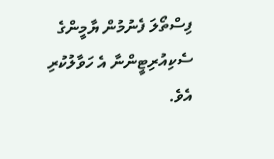ފިސްތޯލަ ފެނުމުން ޔާމީންގެ ސެކިއުރިޓީންނާ އެ ހަވާލުކުރި އެވެ.